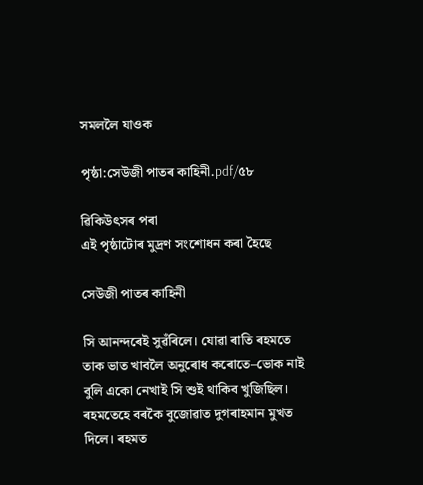সমললৈ যাওক

পৃষ্ঠা:সেউজী পাতৰ কাহিনী.pdf/৫৮

ৱিকিউৎসৰ পৰা
এই পৃষ্ঠাটোৰ মুদ্ৰণ সংশোধন কৰা হৈছে

সেউজী পাতৰ কাহিনী

সি আনন্দৰেই সুৱঁৰিলে। যোৱা ৰাতি ৰহমতে তাক ভাত খাবলৈ অনুৰোধ কৰোতে–ভোক নাই বুলি একো নেখাই সি শুই থাকিব খুজিছিল। ৰহমতেহে বৰকৈ বুজোৱাত দুগৰাহমান মুখত দিলে। ৰহমত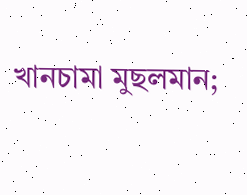খানচামা মুছলমান;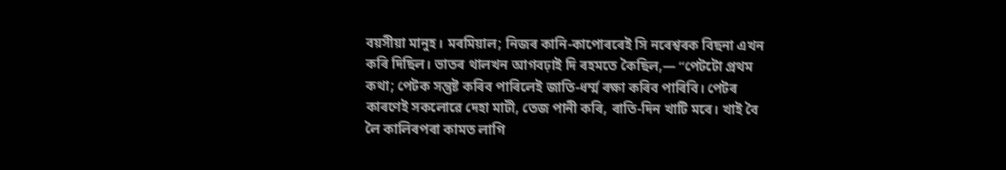বয়সীয়া মানুহ। মৰমিয়াল; নিজৰ কানি-কাপোৰৰেই সি নৰেশ্বৰক বিছনা এখন কৰি দিছিল। ভাতৰ থালখন আগবঢ়াই দি ৰহমতে কৈছিল,— “পেটটো প্ৰথম কথা; পেটক সন্তুষ্ট কৰিব পাৰিলেই জাতি-ধৰ্ম্ম ৰক্ষা কৰিব পাৰিবি। পেটৰ কাৰণেই সকলোৱে দেহা মাটী, তেজ পানী কৰি, ৰাতি-দিন খাটি মৰে। খাই বৈ লৈ কালিৰপৰা কামত লাগি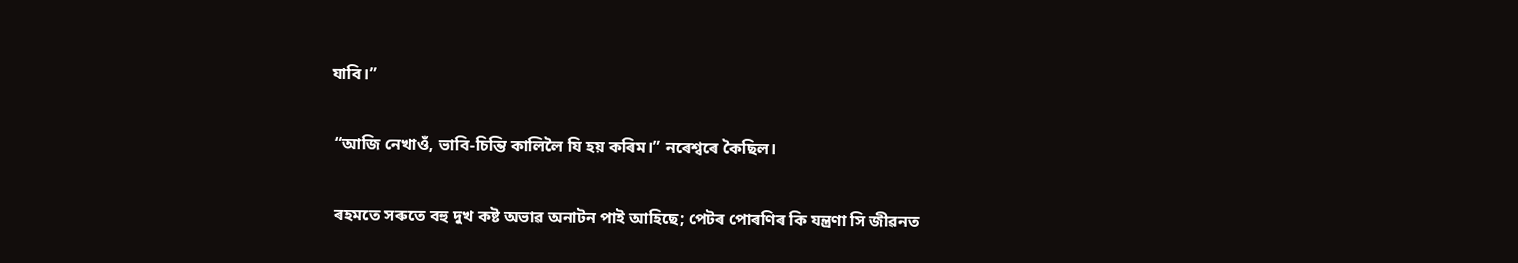যাবি।”

 “আজি নেখাওঁ, ভাবি-চিন্তি কালিলৈ যি হয় কৰিম।” নৰেশ্বৰে কৈছিল।

 ৰহমতে সৰুতে বহু দুখ কষ্ট অভাৱ অনাটন পাই আহিছে; পেটৰ পোৰণিৰ কি যন্ত্ৰণা সি জীৱনত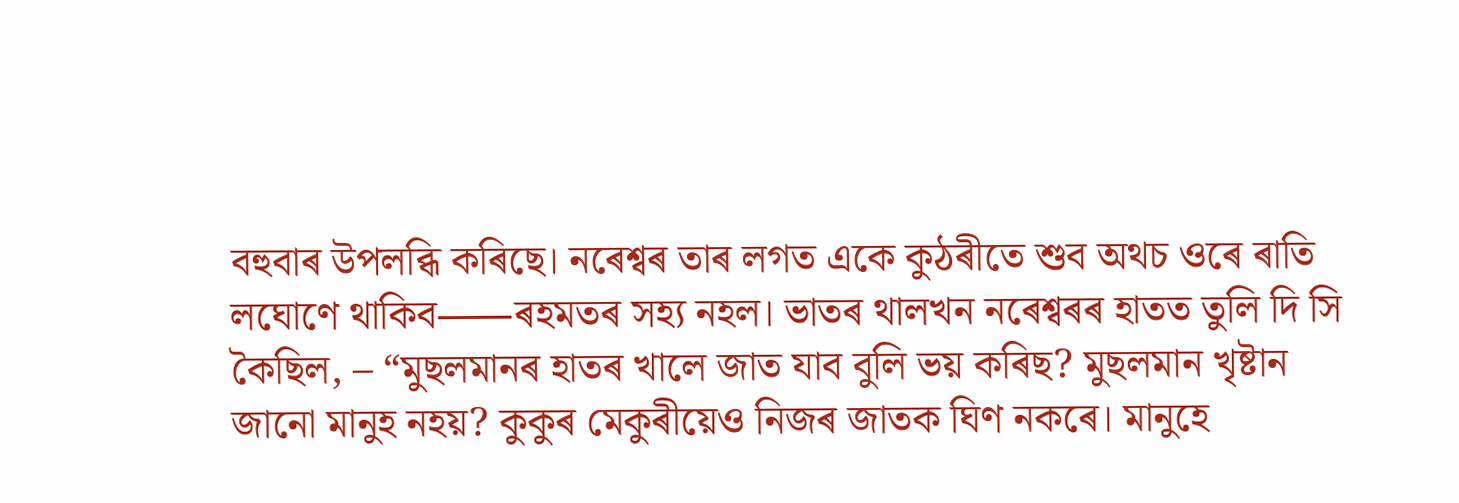বহুবাৰ উপলব্ধি কৰিছে। নৰেশ্বৰ তাৰ লগত একে কুঠৰীতে শুব অথচ ওৰে ৰাতি লঘোণে থাকিব⸺ৰহমতৰ সহ্য নহল। ভাতৰ থালখন নৰেশ্বৰৰ হাতত তুলি দি সি কৈছিল, – “মুছলমানৰ হাতৰ খালে জাত যাব বুলি ভয় কৰিছ? মুছলমান খৃষ্টান জানো মানুহ নহয়? কুকুৰ মেকুৰীয়েও নিজৰ জাতক ঘিণ নকৰে। মানুহে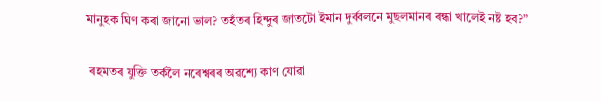মানুহক ঘিণ কৰা জানো ভাল? তহঁতৰ হিন্দুৰ জাতটো ইমান দুৰ্ব্বলনে মুছলমানৰ ৰন্ধা খালেই নষ্ট হব?”

 ৰহমতৰ যুক্তি তৰ্কলৈ নৰেশ্বৰৰ অৱশ্যে কাণ যোৱা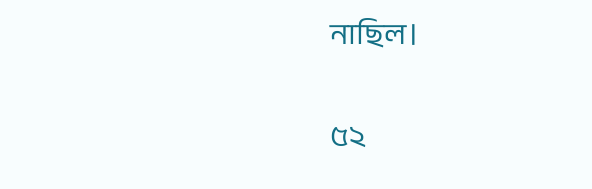নাছিল।

৫২